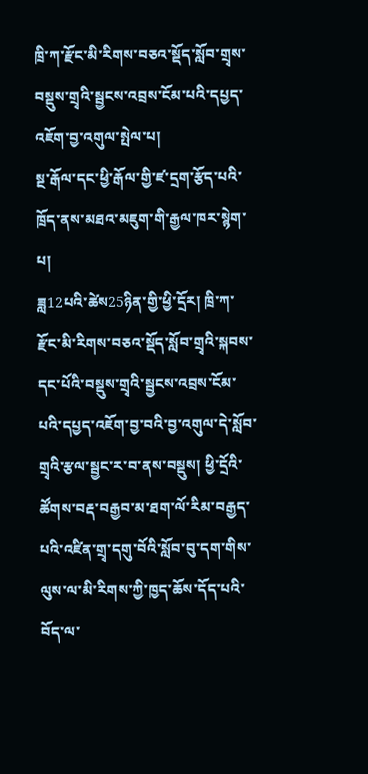ཁྲི་ཀ་རྫོང་མི་རིགས་བཅའ་སྡོད་སློབ་གྲྭས་བསྡུས་གྲྭའི་སྦྱངས་འབྲས་ངོམ་པའི་དཔྱད་འཇོག་བྱ་འགུལ་སྤེལ་པ།
སྔ་རྒོལ་དང་ཕྱི་རྒོལ་གྱི་ཛ་དྲག་རྩོད་པའི་ཁྲོད་ནས་མཐའ་མཇུག་གི་རྒྱལ་ཁར་སྙེག་པ།
ཟླ12པའི་ཚེས25ཉིན་གྱི་ཕྱི་དྲོར། ཁྲི་ཀ་རྫོང་མི་རིགས་བཅའ་སྡོད་སློབ་གྲྭའི་སྐབས་དང་པོའི་བསྡུས་གྲྭའི་སྦྱངས་འབྲས་ངོམ་པའི་དཔྱད་འཇོག་བྱ་བའི་བྱ་འགུལ་དེ་སློབ་གྲྭའི་རྩལ་སྦྱང་ར་བ་ནས་བསྡུས། ཕྱི་དྲོའི་ཚོགས་བརྡ་བརྒྱབ་མ་ཐག་ལོ་རིམ་བརྒྱད་པའི་འཛིན་གྲྭ་དགུ་བོའི་སློབ་བུ་དག་གིས་ལུས་ལ་མི་རིགས་ཀྱི་ཁྱད་ཆོས་དོད་པའི་བོད་ལ་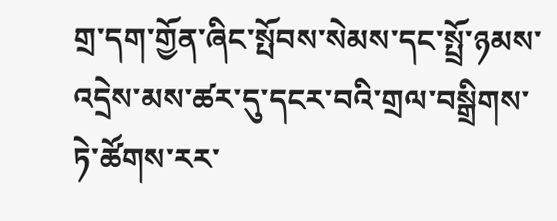གྲ་དག་གྱོན་ཞིང་སྤོབས་སེམས་དང་སྤྲོ་ཉམས་འདྲེས་མས་ཚར་དུ་དངར་བའི་གྲལ་བསྒྲིགས་ཏེ་ཚོགས་རར་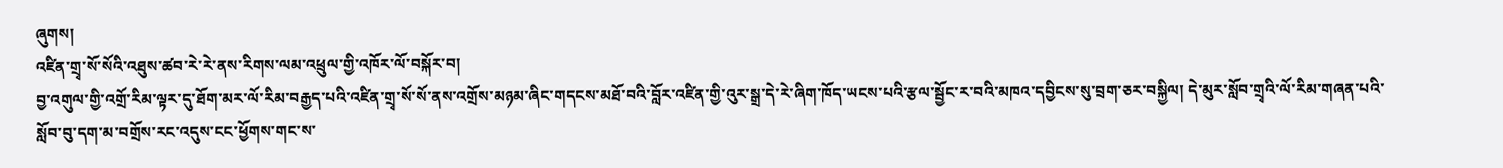ཞུགས།
འཛིན་གྲྭ་སོ་སོའི་འཐུས་ཚབ་རེ་རེ་ནས་རིགས་ལམ་འཕྲུལ་གྱི་འཁོར་ལོ་བསྐོར་བ།
བྱ་འགུལ་གྱི་འགྲོ་རིམ་ལྟར་དུ་ཐོག་མར་ལོ་རིམ་བརྒྱད་པའི་འཛིན་གྲྭ་སོ་སོ་ནས་འགྲོས་མཉམ་ཞིང་གདངས་མཐོ་བའི་བློར་འཛིན་གྱི་འུར་སྒྲ་དེ་རེ་ཞིག་ཁོད་ཡངས་པའི་རྩལ་སྦྱོང་ར་བའི་མཁའ་དབྱིངས་སུ་བྲག་ཅར་བསྐྱིལ། དེ་མུར་སློབ་གྲྭའི་ལོ་རིམ་གཞན་པའི་སློབ་བུ་དག་མ་བགྲོས་རང་འདུས་ངང་ཕྱོགས་གང་ས་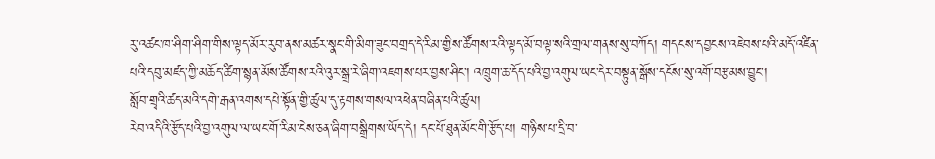རུ་འཚང་ཁ་ཤིག་ཤིག་གིས་ལྟད་མོར་རུབ་ནས་མཚར་སྣང་གི་མིག་ཟུང་བགྲད་དེ་རིམ་གྱིས་ཚོགས་རའི་ལྟད་མོ་བལྟ་སའི་གྲལ་གནས་སུ་བཀོད། གདངས་དབྱངས་འཇེབས་པའི་མདོ་འཛིན་པའི་དབུ་མཛད་ཀྱི་མཆོད་ཚིག་སྙན་མོས་ཚོགས་རའི་འུར་སྒྲ་རེ་ཞིག་འཇགས་པར་བྱས་ཤིང་། འཁྲུག་ཆ་དོད་པའི་བྱ་འགུལ་ཡང་དེར་བསྟུན་སྒོས་དངོས་སུ་འགོ་བརྩམས་བྱུང་།
སློབ་གྲྭའི་ཚད་མའི་དགེ་རྒན་འགས་དཔེ་སྟོན་གྱི་ཚུལ་དུ་རྟགས་གསལ་འཕེན་བཞིན་པའི་ཚུལ།
རེབ་འདིའི་རྩོད་པའི་བྱ་འགུལ་ལ་ཡང་གོ་རིམ་ངེས་ཅན་ཞིག་བསྒྲིགས་ཡོད་དེ། དང་པོ་ཐུན་མོང་གི་རྩོད་པ། གཉིས་པ་དྲི་བ་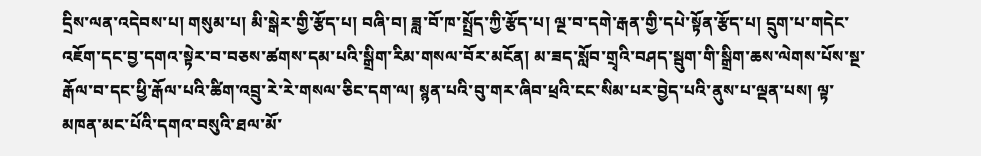དྲིས་ལན་འདེབས་པ། གསུམ་པ། མི་སྒེར་གྱི་རྩོད་པ། བཞི་བ། ཟླ་བོ་ཁ་སྤྲོད་ཀྱི་རྩོད་པ། ལྔ་བ་དགེ་རྒན་གྱི་དཔེ་སྟོན་རྩོད་པ། དྲུག་པ་གདེང་འཇོག་དང་བྱ་དགའ་སྟེར་བ་བཅས་ཚགས་དམ་པའི་སྒྲིག་རིམ་གསལ་བོར་མངོན། མ་ཟད་སློབ་གྲྭའི་བཤད་སྦུག་གི་སྒྲིག་ཆས་ལེགས་པོས་སྔ་རྒོལ་བ་དང་ཕྱི་རྒོལ་པའི་ཚིག་འབྲུ་རེ་རེ་གསལ་ཅིང་དག་ལ། སྙན་པའི་བུ་གར་ཞིབ་ཕྲའི་ངང་སིམ་པར་བྱེད་པའི་ནུས་པ་ལྡན་པས། ལྟ་མཁན་མང་པོའི་དགའ་བསུའི་ཐལ་མོ་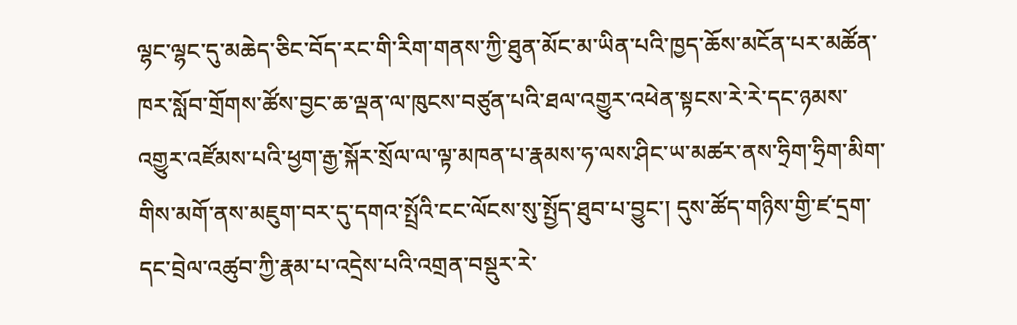ལྷང་ལྷང་དུ་མཆེད་ཅིང་བོད་རང་གི་རིག་གནས་ཀྱི་ཐུན་མོང་མ་ཡིན་པའི་ཁྱད་ཆོས་མངོན་པར་མཚོན་ཁར་སློབ་གྲོགས་ཚོས་བྱང་ཆ་ལྡན་ལ་ཁུངས་བཙུན་པའི་ཐལ་འགྱུར་འཕེན་སྟངས་རེ་རེ་དང་ཉམས་འགྱུར་འཛོམས་པའི་ཕྱག་རྒྱ་སྐོར་སྲོལ་ལ་ལྟ་མཁན་པ་རྣམས་ཧ་ལས་ཤིང་ཡ་མཚར་ནས་ཧྲིག་ཧྲིག་མིག་གིས་མགོ་ནས་མཇུག་བར་དུ་དགའ་སྤྲོའི་ངང་ལོངས་སུ་སྤྱོད་ཐུབ་པ་བྱུང་། དུས་ཚོད་གཉིས་གྱི་ཛ་དྲག་དང་བྲེལ་འཚུབ་ཀྱི་རྣམ་པ་འདྲེས་པའི་འགྲན་བསྡུར་རེ་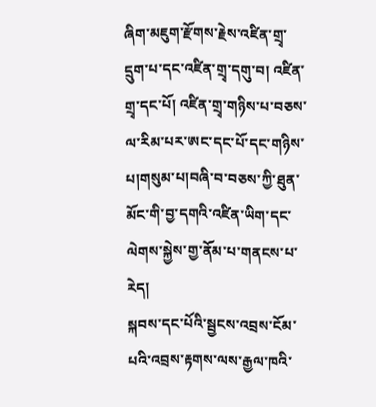ཞིག་མཇུག་རྫོགས་རྗེས་འཛིན་གྲྭ་དྲུག་པ་དང་འཛིན་གྲྭ་དགུ་བ། འཛིན་གྲྭ་དང་པོ། འཛིན་གྲྭ་གཉིས་པ་བཅས་ལ་རིམ་པར་ཨང་དང་པོ་དང་གཉིས་པ།གསུམ་པ།བཞི་བ་བཅས་ཀྱི་ཐུན་མོང་གི་བྱ་དགའི་འཛིན་ཡིག་དང་ལེགས་སྐྱེས་གྱ་ནོམ་པ་གནངས་པ་རེད།
སྐབས་དང་པོའི་སྦྱངས་འབྲས་ངོམ་པའི་འབྲས་རྟགས་ལས་རྒྱལ་ཁའི་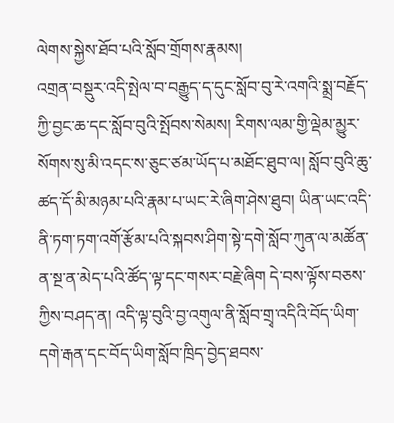ལེགས་སྐྱེས་ཐོབ་པའི་སློབ་གྲོགས་རྣམས།
འགྲན་བསྡུར་འདི་སྤེལ་བ་བརྒྱུད་ད་དུང་སློབ་བུ་རེ་འགའི་སྨྲ་བརྗོད་ཀྱི་བྱང་ཆ་དང་སློབ་བུའི་སྤོབས་སེམས། རིགས་ལམ་གྱི་ལྡེམ་མྱུར་སོགས་སུ་མི་འདང་ས་ཅུང་ཙམ་ཡོད་པ་མཐོང་ཐུབ་ལ། སློབ་བུའི་ཆུ་ཚད་དོ་མི་མཉམ་པའི་རྣམ་པ་ཡང་རེ་ཞིག་ཤེས་ཐུབ། ཡིན་ཡང་འདི་ནི་ཏག་ཏག་འགོ་རྩོམ་པའི་སྐབས་ཤིག་སྟེ་དགེ་སློབ་ཀུན་ལ་མཚོན་ན་སྔ་ན་མེད་པའི་ཚོད་ལྟ་དང་གསར་བརྗེ་ཞིག དེ་བས་ལྟོས་བཅས་ཀྱིས་བཤད་ན། འདི་ལྟ་བུའི་བྱ་འགུལ་ནི་སློབ་གྲྭ་འདིའི་བོད་ཡིག་དགེ་རྒན་དང་བོད་ཡིག་སློབ་ཁྲིད་བྱེད་ཐབས་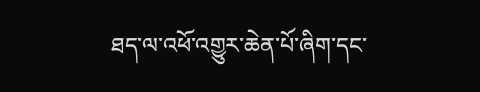ཐད་ལ་འཕོ་འགྱུར་ཆེན་པོ་ཞིག་དང་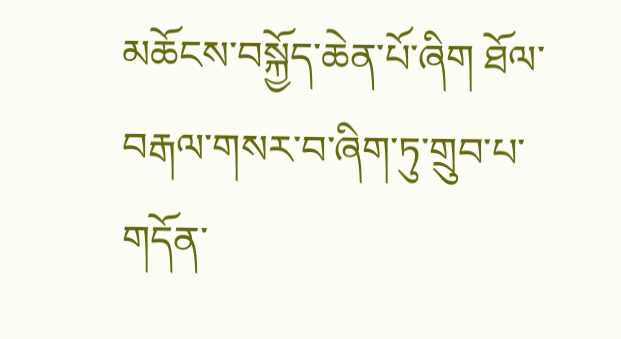མཆོངས་བསྐྱོད་ཆེན་པོ་ཞིག ཐོལ་བརྒལ་གསར་བ་ཞིག་ཏུ་གྲུབ་པ་གདོན་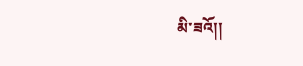མི་ཟའོ།།